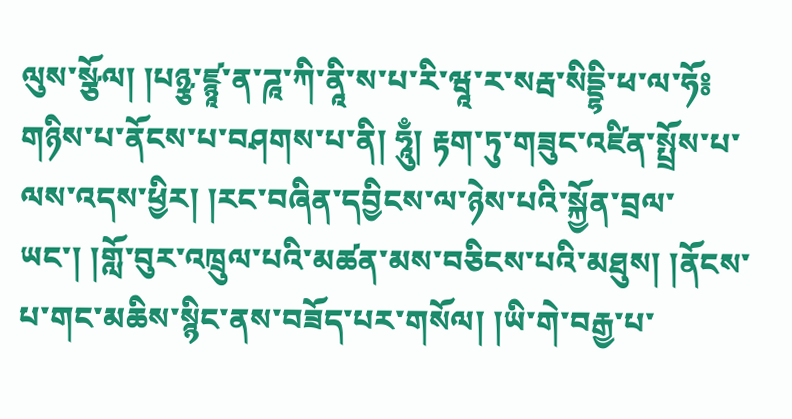ལུས་སྩོལ། །པཉྩ་ཛྙཱ་ན་ཌཱ་ཀི་ནཱི་ས་པ་རི་ཝཱ་ར་སརྦ་སིདྡྷི་ཕ་ལ་ཧོ༔ གཉིས་པ་ནོངས་པ་བཤགས་པ་ནི། ཧཱུྃ། རྟག་ཏུ་གཟུང་འཛིན་སྤྲོས་པ་ལས་འདས་ཕྱིར། །རང་བཞིན་དབྱིངས་ལ་ཉེས་པའི་སྐྱོན་བྲལ་ཡང་། །གློ་བུར་འཁྲུལ་པའི་མཚན་མས་བཅིངས་པའི་མཐུས། །ནོངས་པ་གང་མཆིས་སྙིང་ནས་བཟོད་པར་གསོལ། །ཡི་གེ་བརྒྱ་པ་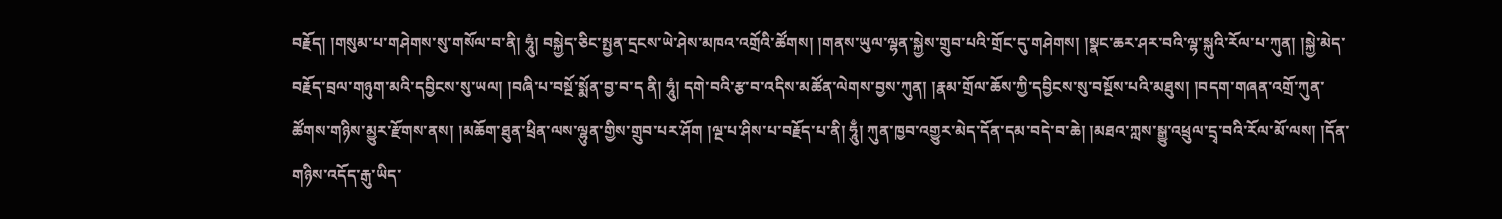བརྗོད། །གསུམ་པ་གཤེགས་སུ་གསོལ་བ་ནི། ཧཱུཾ། བསྐྱེད་ཅིང་སྤྱན་དྲངས་ཡེ་ཤེས་མཁའ་འགྲོའི་ཚོགས། །གནས་ཡུལ་ལྷན་སྐྱེས་གྲུབ་པའི་གྲོང་དུ་གཤེགས། །སྣང་ཆར་ཤར་བའི་ལྷ་སྐུའི་རོལ་པ་ཀུན། །སྐྱེ་མེད་བརྗོད་བྲལ་གཉུག་མའི་དབྱིངས་སུ་ཡལ། །བཞི་པ་བསྔོ་སྨོན་བྱ་བ་ད ནི། ཧཱུཾ། དགེ་བའི་རྩ་བ་འདིས་མཚོན་ལེགས་བྱས་ཀུན། །རྣམ་གྲོལ་ཆོས་ཀྱི་དབྱིངས་སུ་བསྔོས་པའི་མཐུས། །བདག་གཞན་འགྲོ་ཀུན་ཚོགས་གཉིས་མྱུར་རྫོགས་ནས། །མཆོག་ཐུན་ཕྲིན་ལས་ལྷུན་གྱིས་གྲུབ་པར་ཤོག །ལྔ་པ་ཤིས་པ་བརྗོད་པ་ནི། ཧཱུྃ། ཀུན་ཁྱབ་འགྱུར་མེད་དོན་དམ་བདེ་བ་ཆེ། །མཐའ་ཀླས་སྒྱུ་འཕྲུལ་དྲྭ་བའི་རོལ་མོ་ལས། །དོན་གཉིས་འདོད་རྒུ་ཡིད་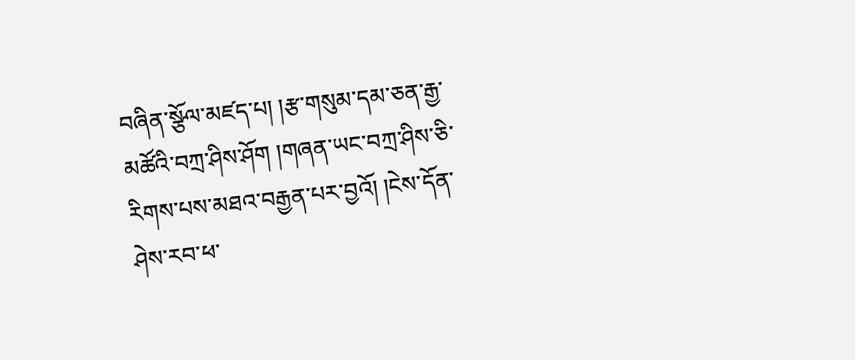བཞིན་སྩོལ་མཛད་པ། །རྩ་གསུམ་དམ་ཅན་རྒྱ་མཚོའི་བཀྲ་ཤིས་ཤོག །གཞན་ཡང་བཀྲ་ཤིས་ཅི་རིགས་པས་མཐའ་བརྒྱན་པར་བྱའོ། །ངེས་དོན་ཤེས་རབ་ཕ་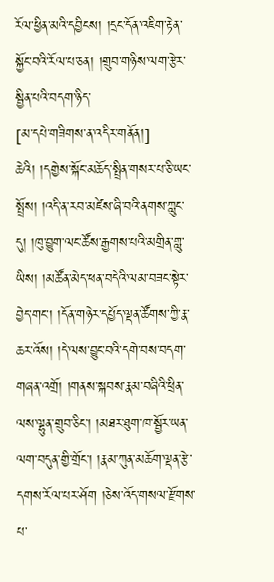རོལ་ཕྱིན་མའི་དབྱིངས། །དྲང་དོན་འཇིག་རྟེན་སྐྱོང་བའི་རོལ་པ་ཅན། །གྲུབ་གཉིས་ལག་རྩེར་སྦྱིན་པའི་བདག་ཉིད་
[མ་དཔེ་གཟིགས་ན་འདིར་གནོན།]
ཆེའི། །དགྱེས་སྐོང་མཆོད་སྤྲིན་གསར་པ་ཅི་ཡང་སྤྲོས། །འདི་ན་རབ་མཛེས་ཞི་བའི་ནགས་ཀླུང་དུ། །ཁུ་བྱུག་ལང་ཚོས་རྒྱགས་པའི་མགྲིན་གླུ་ཡིས། །མཚོན་མེད་ཕན་བདེའི་ལམ་བཟང་སྟེར་བྱེད་གང་། །དོན་གཉེར་དཔྱོད་ལྡན་ཚོགས་ཀྱི་རྣ་ཆར་འོས། །དེ་ལས་བྱུང་བའི་དགེ་བས་བདག་གཞན་འགྲོ། །གནས་སྐབས་རྣམ་བཞིའི་ཕྲིན་ལས་ལྷུན་གྲུབ་ཅིང་། །མཐར་ཐུག་ཁ་སྦྱོར་ཡན་ལག་བདུན་གྱི་གྲོང་། །རྣམ་ཀུན་མཆོག་ལྡན་རྩེ་དགས་རོལ་པར་ཤོག །ཅེས་འོད་གསལ་རྫོགས་པ་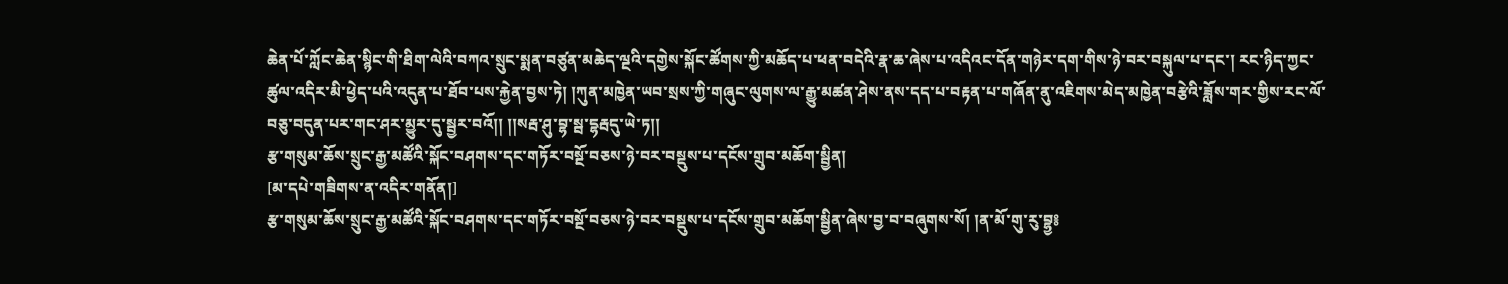ཆེན་པོ་ཀློང་ཆེན་སྙིང་གི་ཐིག་ལེའི་བཀའ་སྲུང་སྨན་བཙུན་མཆེད་ལྔའི་དགྱེས་སྐོང་ཚོགས་ཀྱི་མཆོད་པ་ཕན་བདེའི་རྣ་ཆ་ཞེས་པ་འདིའང་དོན་གཉེར་དག་གིས་ཉེ་བར་བསྐུལ་པ་དང་། རང་ཉིད་ཀྱང་ཚུལ་འདིར་མི་ཕྱེད་པའི་འདུན་པ་ཐོབ་པས་རྐྱེན་བྱས་ཏེ། །ཀུན་མཁྱེན་ཡབ་སྲས་ཀྱི་གཞུང་ལུགས་ལ་རྒྱུ་མཚན་ཤེས་ནས་དད་པ་བརྟན་པ་གཞོན་ནུ་འཇིགས་མེད་མཁྱེན་བརྩེའི་ཟློས་གར་གྱིས་རང་ལོ་བཅུ་བདུན་པར་གང་ཤར་མྱུར་དུ་སྦྱར་བའོ།། །།སརྦ་ཤུ་བྷ་སྦ་དྷརྦདུ་ཡེ་ཏ།།
རྩ་གསུམ་ཆོས་སྲུང་རྒྱ་མཚོའི་སྐོང་བཤགས་དང་གཏོར་བསྔོ་བཅས་ཉེ་བར་བསྡུས་པ་དངོས་གྲུབ་མཆོག་སྦྱིན།
[མ་དཔེ་གཟིགས་ན་འདིར་གནོན།]
རྩ་གསུམ་ཆོས་སྲུང་རྒྱ་མཚོའི་སྐོང་བཤགས་དང་གཏོར་བསྔོ་བཅས་ཉེ་བར་བསྡུས་པ་དངོས་གྲུབ་མཆོག་སྦྱིན་ཞེས་བྱ་བ་བཞུགས་སོ། །ན་མོ་གུ་རུ་བྷྱ༔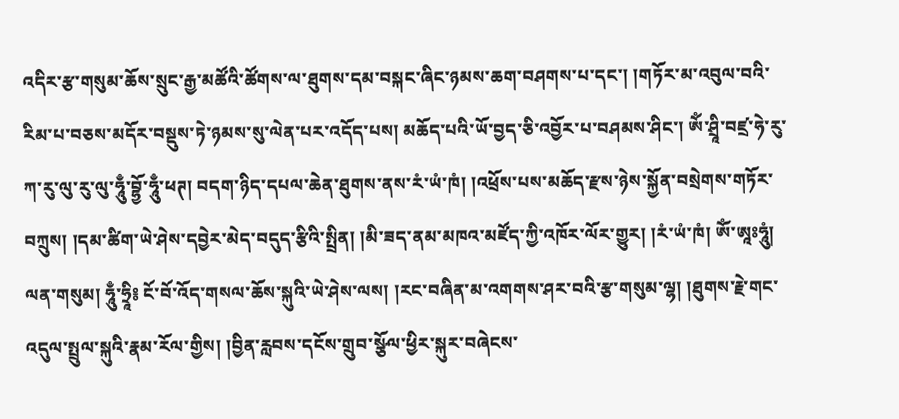འདིར་རྩ་གསུམ་ཆོས་སྲུང་རྒྱ་མཚོའི་ཚོགས་ལ་ཐུགས་དམ་བསྐང་ཞིང་ཉམས་ཆག་བཤགས་པ་དང་། །གཏོར་མ་འབུལ་བའི་རིམ་པ་བཅས་མདོར་བསྡུས་ཏེ་ཉམས་སུ་ལེན་པར་འདོད་པས། མཆོད་པའི་ཡོ་བྱད་ཅི་འབྱོར་པ་བཤམས་ཤིང་། ཨོཾ་ཤྲཱི་བཛྲ་ཧེ་རུ་ཀ་རུ་ལུ་རུ་ལུ་ཧཱུྃ་བྷྱོ་ཧཱུྃ་ཕཊ། བདག་ཉིད་དཔལ་ཆེན་ཐུགས་ནས་རཾ་ཡཾ་ཁཾ། །འཕྲོས་པས་མཆོད་རྫས་ཉེས་སྐྱོན་བསྲེགས་གཏོར་བཀྲུས། །དམ་ཚིག་ཡེ་ཤེས་དབྱེར་མེད་བདུད་རྩིའི་སྤྲིན། །མི་ཟད་ནམ་མཁའ་མཛོད་ཀྱི་འཁོར་ལོར་གྱུར། །རཾ་ཡཾ་ཁཾ། ཨོཾ་ཨཱཿཧཱུཾ། ལན་གསུམ། ཧཱུྃ་ཧྲཱི༔ ངོ་བོ་འོད་གསལ་ཆོས་སྐུའི་ཡེ་ཤེས་ལས། །རང་བཞིན་མ་འགགས་ཤར་བའི་རྩ་གསུམ་ལྷ། །ཐུགས་རྗེ་གང་འདུལ་སྤྲུལ་སྐུའི་རྣམ་རོལ་གྱིས། །བྱིན་རླབས་དངོས་གྲུབ་སྩོལ་ཕྱིར་སྐུར་བཞེངས་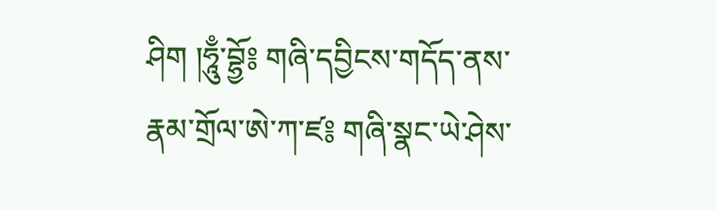ཤིག །ཧཱུྃ་བྷྱོ༔ གཞི་དབྱིངས་གདོད་ནས་རྣམ་གྲོལ་ཨེ་ཀ་ཛ༔ གཞི་སྣང་ཡེ་ཤེས་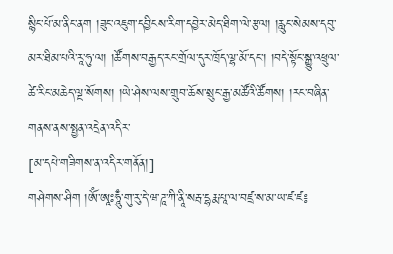སྙིང་པོ་མ་ནིང་ནག །ཟུང་འཇུག་དབྱིངས་རིག་དབྱེར་མེད་ཐིག་ལེ་རྩལ། །རླུང་སེམས་དབུ་མར་ཐིམ་པའི་རཱ་ཧུ་ལ། །ཚོགས་བརྒྱད་རང་གྲོལ་དུར་ཁྲོད་ལྷ་མོ་དང་། །བདེ་སྟོང་སྒྱུ་འཕྲུལ་ཚེ་རིང་མཆེད་ལྔ་སོགས། །ཡེ་ཤེས་ལས་གྲུབ་ཆོས་སྲུང་རྒྱ་མཚོའི་ཚོགས། །རང་བཞིན་གནས་ནས་སྤྱན་འདྲེན་འདིར་
[མ་དཔེ་གཟིགས་ན་འདིར་གནོན།]
གཤེགས་ཤིག །ཨོཾ་ཨཱཿཧཱུྃ་གུ་རུ་དེ་ཝ་ཌཱ་ཀི་ནཱི་སརྦ་དྷརྨ་པཱ་ལ་བཛྲ་ས་མ་ཡ་ཛ་ཛ༔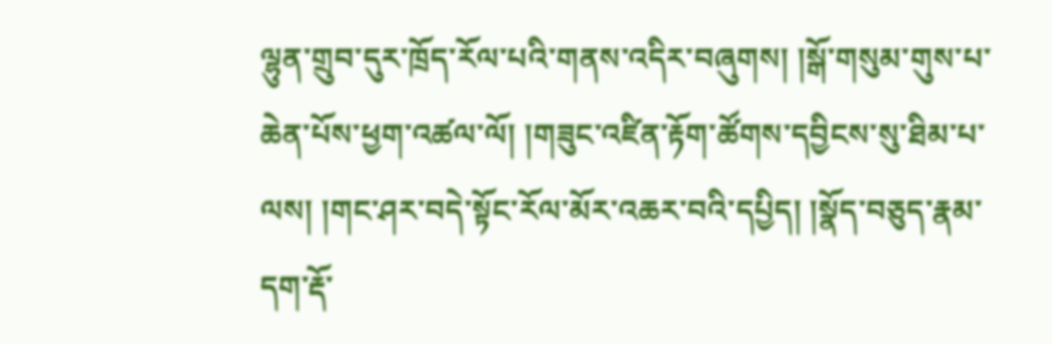ལྷུན་གྲུབ་དུར་ཁྲོད་རོལ་པའི་གནས་འདིར་བཞུགས། །སྒོ་གསུམ་གུས་པ་ཆེན་པོས་ཕྱག་འཚལ་ལོ། །གཟུང་འཛིན་རྟོག་ཚོགས་དབྱིངས་སུ་ཐིམ་པ་ལས། །གང་ཤར་བདེ་སྟོང་རོལ་མོར་འཆར་བའི་དཔྱིད། །སྣོད་བཅུད་རྣམ་དག་རྡོ་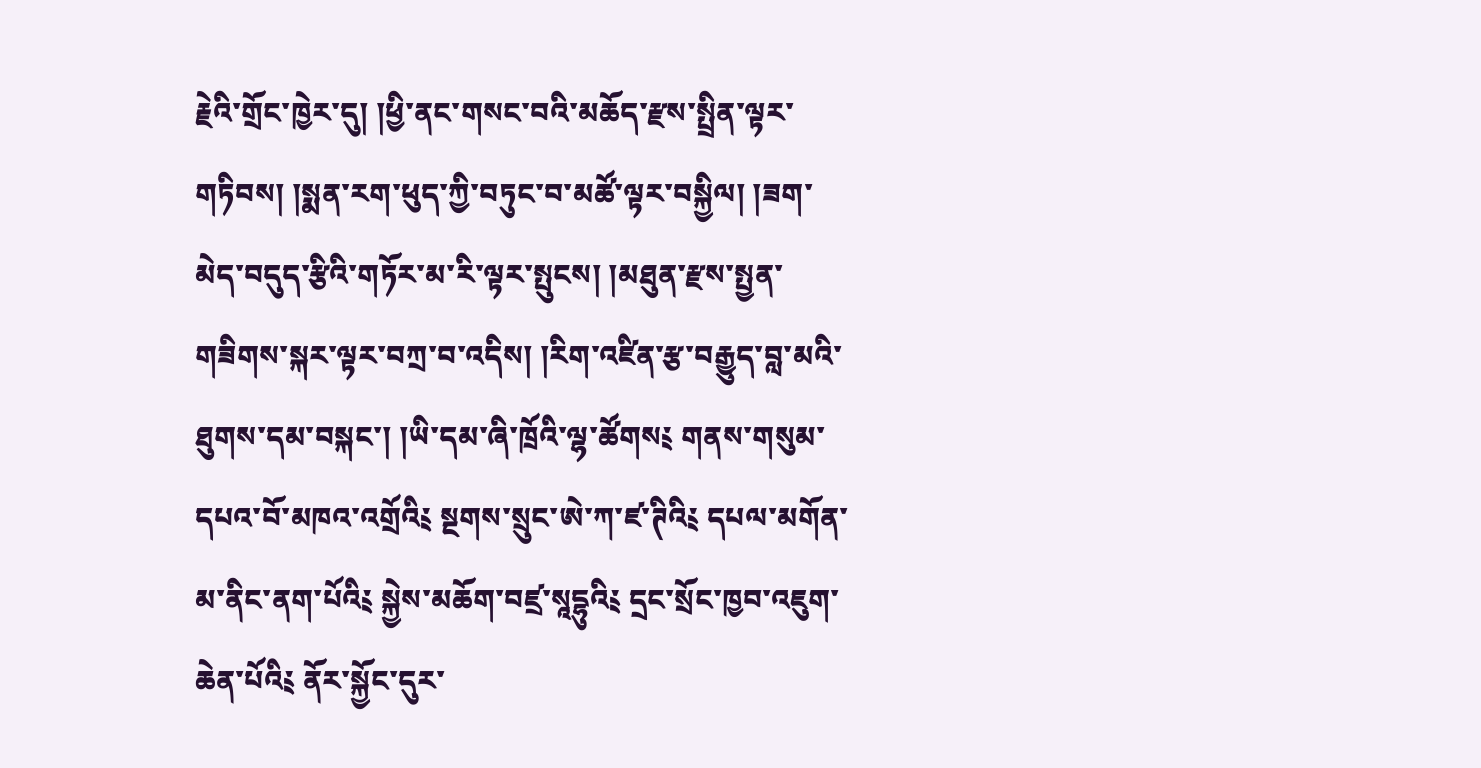རྗེའི་གྲོང་ཁྱེར་དུ། །ཕྱི་ནང་གསང་བའི་མཆོད་རྫས་སྤྲིན་ལྟར་གཏིབས། །སྨན་རག་ཕུད་ཀྱི་བཏུང་བ་མཚོ་ལྟར་བསྐྱིལ། །ཟག་མེད་བདུད་རྩིའི་གཏོར་མ་རི་ལྟར་སྤུངས། །མཐུན་རྫས་སྤྱན་གཟིགས་སྐར་ལྟར་བཀྲ་བ་འདིས། །རིག་འཛིན་རྩ་བརྒྱུད་བླ་མའི་ཐུགས་དམ་བསྐང་། །ཡི་དམ་ཞི་ཁྲོའི་ལྷ་ཚོགས༴ གནས་གསུམ་དཔའ་བོ་མཁའ་འགྲོའི༴ སྔགས་སྲུང་ཨེ་ཀ་ཛ་ཊིའི༴ དཔལ་མགོན་མ་ནིང་ནག་པོའི༴ སྐྱེས་མཆོག་བཛྲ་སཱདྷུའི༴ དྲང་སྲོང་ཁྱབ་འཇུག་ཆེན་པོའི༴ ནོར་སྐྱོང་དུར་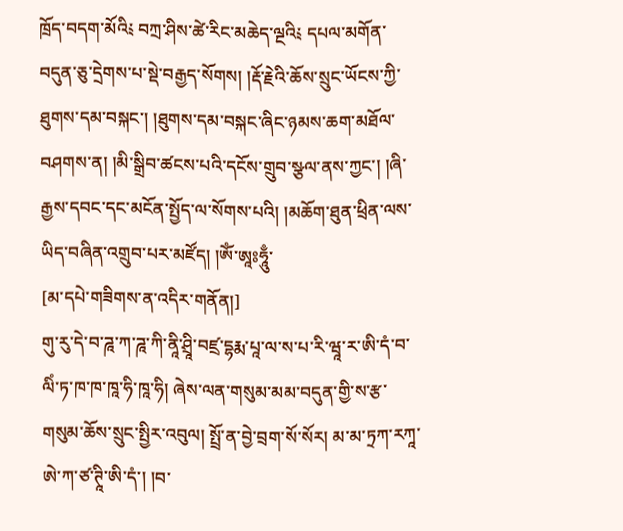ཁྲོད་བདག་མོའི༴ བཀྲ་ཤིས་ཚེ་རིང་མཆེད་ལྔའི༴ དཔལ་མགོན་བདུན་ཅུ་དྲེགས་པ་སྡེ་བརྒྱད་སོགས། །རྡོ་རྗེའི་ཆོས་སྲུང་ཡོངས་ཀྱི་ཐུགས་དམ་བསྐང་། །ཐུགས་དམ་བསྐང་ཞིང་ཉམས་ཆག་མཐོལ་བཤགས་ན། །མི་སྒྲིབ་ཚངས་པའི་དངོས་གྲུབ་སྩལ་ནས་ཀྱང་། །ཞི་རྒྱས་དབང་དང་མངོན་སྤྱོད་ལ་སོགས་པའི། །མཆོག་ཐུན་ཕྲིན་ལས་ཡིད་བཞིན་འགྲུབ་པར་མཛོད། །ཨོཾ་ཨཱཿཧཱུྃ་
[མ་དཔེ་གཟིགས་ན་འདིར་གནོན།]
གུ་རུ་དེ་བ་ཌཱ་ཀ་ཌཱ་ཀི་ནཱི་ཤྲཱི་བཛྲ་དྷརྨ་པཱ་ལ་ས་པ་རི་ཝཱ་ར་ཨི་དཾ་བ་ལིཾ་ཏ་ཁ་ཁ་ཁཱ་ཧི་ཁཱ་ཧི། ཞེས་ལན་གསུམ་མམ་བདུན་གྱི་ས་རྩ་གསུམ་ཆོས་སྲུང་སྤྱིར་འབུལ། སྤྲོ་ན་བྱེ་བྲག་སོ་སོར། མ་མ་ཏྲཀ་རཀཱ་ཨེ་ཀ་ཙ་ཊཱི་ཨི་དཾ་། །བ་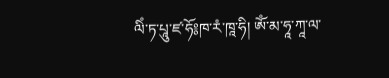ལིཾ་ཏ་པཱུ་ཛ་ཧོ༔ཁ་རཾ་ཁཱ་ཧི། ༀ་མ་ཧཱ་ཀཱ་ལ་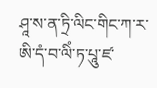ཤཱ་ས་ན་ཏྲི་ལིང་གིང་ཀ་ར་ཨི་དཾ་བ་ལིཾ་ཏ་པཱུ་ཛ་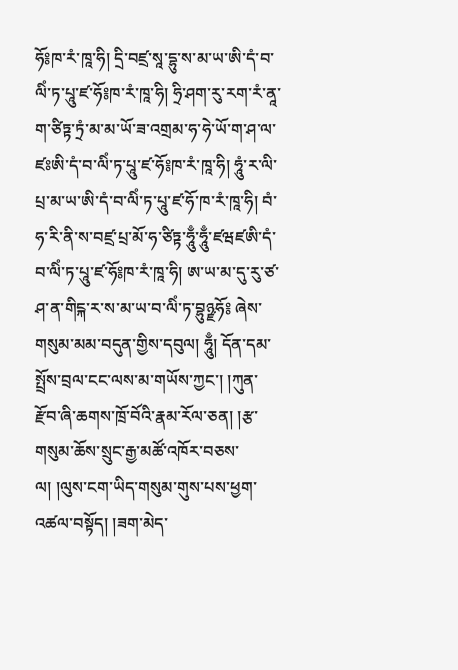ཧོ༔ཁ་རཾ་ཁཱ་ཧི། དྲི་བཛྲ་སཱ་དྷུ་ས་མ་ཡ་ཨི་དཾ་བ་ལིཾ་ཏ་པཱུ་ཛ་ཧོ༔ཁ་རཾ་ཁཱ་ཧི། ཧྲི་ཤག་རུ་རག་རཾ་ནཱ་ག་ཙིཏྟ་ཏྲཾ་མ་མ་ཡོ་ཟ་འགྲམ་ཧ་ཧེ་ཡོ་ག་ཤ་ལ་ཛཿཨི་དཾ་བ་ལིཾ་ཏ་པཱུ་ཛ་ཧོ༔ཁ་རཾ་ཁཱ་ཧི། ཧཱུཾ་ར་ལི་པྲ་མ་ཡ་ཨི་དཾ་བ་ལིཾ་ཏ་པཱུ་ཛ་ཧོ་ཁ་རཾ་ཁཱ་ཧི། བཾ་ཧ་རི་ནི་ས་བཛྲ་པྲ་མོ་ཧ་ཙིཏྟ་ཧཱུྃ་ཧཱུྃ་ཛཝཛཨི་དཾ་བ་ལིཾ་ཏ་པཱུ་ཛ་ཧོ༔ཁ་རཾ་ཁཱ་ཧི། ཨ་ཡ་མ་དུ་རུ་ཙ་ཤ་ན་གིངྐ་ར་ས་མ་ཡ་བ་ལིཾ་ཏ་བྷུཉྫཧོ༔ ཞེས་གསུམ་མམ་བདུན་གྱིས་དབུལ། ཧཱུྃ། དོན་དམ་སྤྲོས་བྲལ་ངང་ལས་མ་གཡོས་ཀྱང་། །ཀུན་རྫོབ་ཞི་ཆགས་ཁྲོ་བོའི་རྣམ་རོལ་ཅན། །རྩ་གསུམ་ཆོས་སྲུང་རྒྱ་མཚོ་འཁོར་བཅས་ལ། །ལུས་ངག་ཡིད་གསུམ་གུས་པས་ཕྱག་འཚལ་བསྟོད། །ཟག་མེད་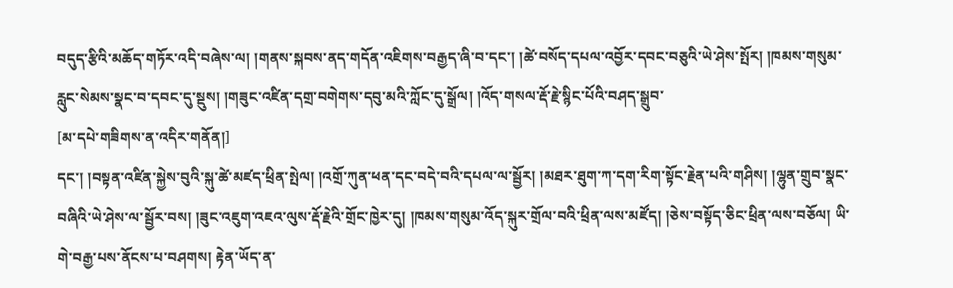བདུད་རྩིའི་མཆོད་གཏོར་འདི་བཞེས་ལ། །གནས་སྐབས་ནད་གདོན་འཇིགས་བརྒྱད་ཞི་བ་དང་། །ཚེ་བསོད་དཔལ་འབྱོར་དབང་བཅུའི་ཡེ་ཤེས་སྤོར། །ཁམས་གསུམ་རླུང་སེམས་སྣང་བ་དབང་དུ་སྡུས། །གཟུང་འཛིན་དགྲ་བགེགས་དབུ་མའི་ཀློང་དུ་སྒྲོལ། །འོད་གསལ་རྡོ་རྗེ་སྙིང་པོའི་བཤད་སྒྲུབ་
[མ་དཔེ་གཟིགས་ན་འདིར་གནོན།]
དང་། །བསྟན་འཛིན་སྐྱེས་བུའི་སྐུ་ཚེ་མཛད་ཕྲིན་སྤེལ། །འགྲོ་ཀུན་ཕན་དང་བདེ་བའི་དཔལ་ལ་སྦྱོར། །མཐར་ཐུག་ཀ་དག་རིག་སྟོང་རྗེན་པའི་གཤིས། །ལྷུན་གྲུབ་སྣང་བཞིའི་ཡེ་ཤེས་ལ་སྦྱོར་བས། །ཟུང་འཇུག་འཇའ་ལུས་རྡོ་རྗེའི་གྲོང་ཁྱེར་དུ། །ཁམས་གསུམ་འོད་སྐུར་གྲོལ་བའི་ཕྲིན་ལས་མཛོད། །ཅེས་བསྟོད་ཅིང་ཕྲིན་ལས་བཅོལ། ཡི་གེ་བརྒྱ་པས་ནོངས་པ་བཤགས། རྟེན་ཡོད་ན་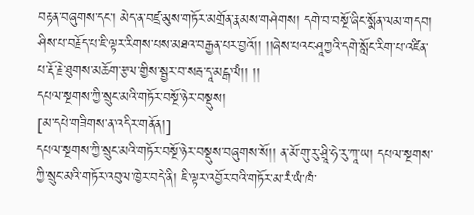བརྟན་བཞུགས་དང་། མེད་ན་བཛྲ་མུས་གཏོར་མགྲོན་རྣམས་གཤེགས། དགེ་བ་བསྔོ་ཞིང་སྨོན་ལམ་གདབ། ཤིས་པ་བརྗོད་པ་ཇི་ལྟར་རིགས་པས་མཐའ་བརྒྱན་པར་བྱའོ།། །།ཞེས་པའང་ཤཱཀྱའི་དགེ་སློང་རིག་པ་འཛིན་པ་རྡོ་རྗེ་ཐུགས་མཆོག་རྩལ་གྱིས་སྦྱར་བ་སརྦ་དཱ་མངྒ་ལཾ།། །།
དཔལ་སྔགས་ཀྱི་སྲུང་མའི་གཏོར་བསྔོ་ཉེར་བསྡུས།
[མ་དཔེ་གཟིགས་ན་འདིར་གནོན།]
དཔལ་སྔགས་ཀྱི་སྲུང་མའི་གཏོར་བསྔོ་ཉེར་བསྡུས་བཞུགས་སོ།། ན་མོ་གུ་རུ་ཤྲཱི་ཧེ་རུ་ཀཱ་ཡ། དཔལ་སྔགས་ཀྱི་སྲུང་མའི་གཏོར་འབུལ་ཁྱེར་བདེ་ནི། ཇི་ལྟར་འབྱོར་བའི་གཏོར་མ་རཾ་ཡཾ་ཁཾ་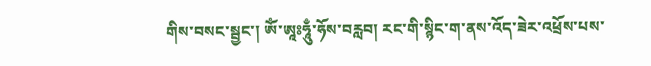གིས་བསང་སྦྱང་། ༀ་ཨཱཿཧཱུྃ་ཧོས་བརླབ། རང་གི་སྙིང་ག་ནས་འོད་ཟེར་འཕྲོས་པས་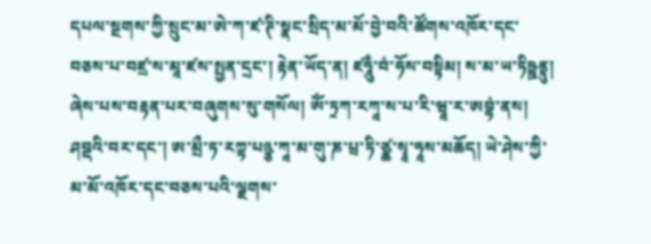དཔལ་སྔགས་ཀྱི་སྲུང་མ་ཨེ་ཀ་ཛ་ཊི་སྣང་སྲིད་མ་མོ་བྱེ་བའི་ཚོགས་འཁོར་དང་བཅས་པ་བཛྲ་ས་མཱ་ཛས་སྤྱན་དྲང་། རྟེན་ཡོད་ན། ཛཧཱུྃ་བཾ་ཧོས་བསྟིམ། ས་མ་ཡ་ཏིཥྛནྟུ། ཞེས་པས་བརྟན་པར་བཞུགས་སུ་གསོལ། ༀ་ཏྲཀ་རཀཱ་ས་པ་རི་ཝཱ་ར་ཨབྷཾ་ནས། ཤབྡའི་བར་དང་། ཨ་མྲྀ་ཏ་རཀྟ་པཉྩ་ཀཱ་མ་གུ་ཎ་པྲ་ཏི་ཙྪ་སྭཱ་ཧཱས་མཆོད། ཡེ་ཤེས་ཀྱི་མ་མོ་འཁོར་དང་བཅས་པའི་ལྗགས་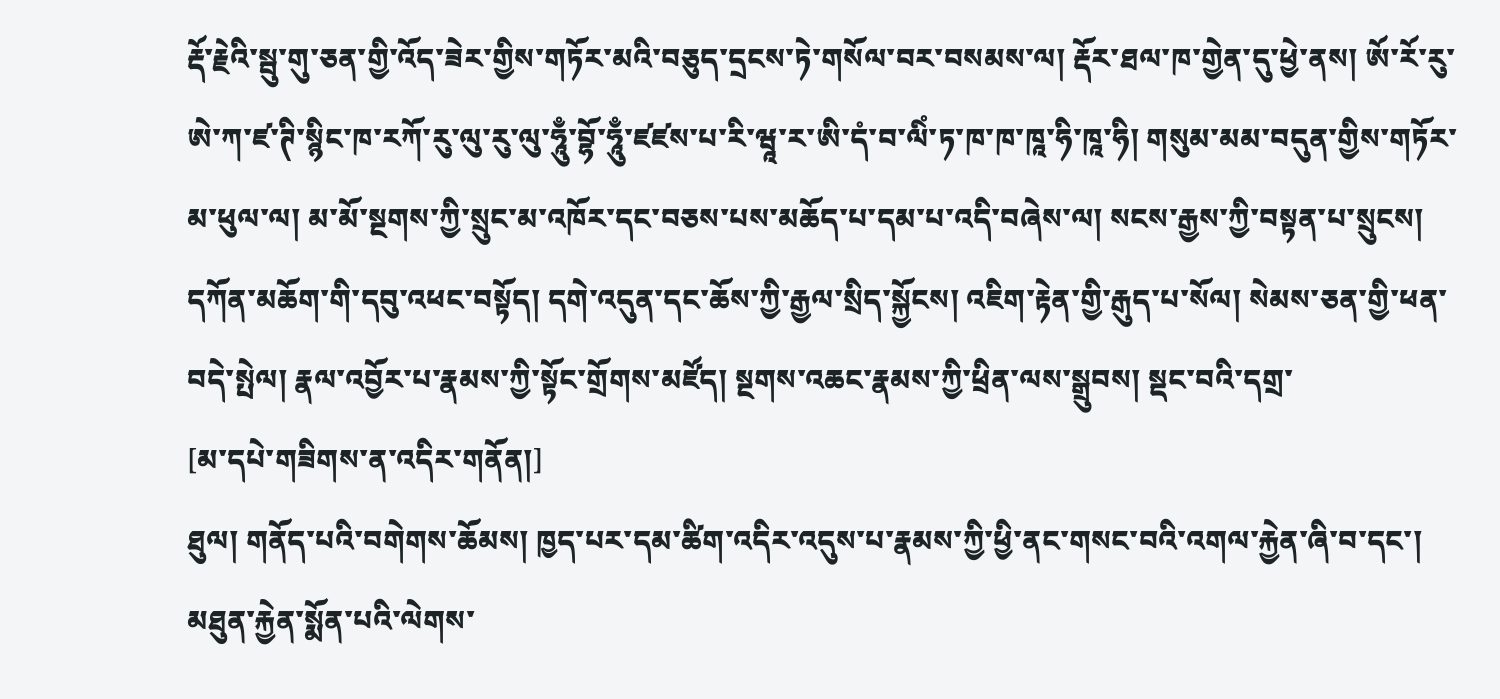རྡོ་རྗེའི་སྦུ་གུ་ཅན་གྱི་འོད་ཟེར་གྱིས་གཏོར་མའི་བཅུད་དྲངས་ཏེ་གསོལ་བར་བསམས་ལ། རྡོར་ཐལ་ཁ་གྱེན་དུ་ཕྱེ་ནས། ཨོ་རོ་རུ་ཨེ་ཀ་ཛ་ཊི་སྙིང་ཁ་རཀོ་རུ་ལུ་རུ་ལུ་ཧཱུྃ་བྷོ་ཧཱུྃ་ཛཛས་པ་རི་ཝཱ་ར་ཨི་དཾ་བ་ལིཾ་ཏ་ཁ་ཁ་ཁཱ་ཧི་ཁཱ་ཧི། གསུམ་མམ་བདུན་གྱིས་གཏོར་མ་ཕུལ་ལ། མ་མོ་སྔགས་ཀྱི་སྲུང་མ་འཁོར་དང་བཅས་པས་མཆོད་པ་དམ་པ་འདི་བཞེས་ལ། སངས་རྒྱས་ཀྱི་བསྟན་པ་སྲུངས། དཀོན་མཆོག་གི་དབུ་འཕང་བསྟོད། དགེ་འདུན་དང་ཆོས་ཀྱི་རྒྱལ་སྲིད་སྐྱོངས། འཇིག་རྟེན་གྱི་རྒུད་པ་སོལ། སེམས་ཅན་གྱི་ཕན་བདེ་སྤེལ། རྣལ་འབྱོར་པ་རྣམས་ཀྱི་སྟོང་གྲོགས་མཛོད། སྔགས་འཆང་རྣམས་ཀྱི་ཕྲིན་ལས་སྒྲུབས། སྡང་བའི་དགྲ་
[མ་དཔེ་གཟིགས་ན་འདིར་གནོན།]
ཐུལ། གནོད་པའི་བགེགས་ཆོམས། ཁྱད་པར་དམ་ཚིག་འདིར་འདུས་པ་རྣམས་ཀྱི་ཕྱི་ནང་གསང་བའི་འགལ་རྐྱེན་ཞི་བ་དང་། མཐུན་རྐྱེན་སྨོན་པའི་ལེགས་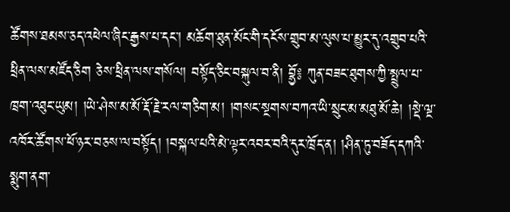ཚོགས་ཐམས་ཅད་འཕེལ་ཞིང་རྒྱས་པ་དང་། མཆོག་ཐུན་མོང་གི་དངོས་གྲུབ་མ་ལུས་པ་མྱུར་དུ་འགྲུབ་པའི་ཕྲིན་ལས་མཛོད་ཅིག ཅེས་ཕྲིན་ལས་གསོལ། བསྟོད་ཅིང་བསྐུལ་བ་ནི། བྷྱོ༔ ཀུན་བཟང་ཐུགས་ཀྱི་སྤྲུལ་པ་ཁྲག་འཐུང་ཡུམ། །ཡེ་ཤེས་མ་མོ་རྡོ་རྗེ་རལ་གཅིག་མ། །གསང་སྔགས་བཀའ་ཡི་སྲུང་མ་མཐུ་མོ་ཆེ། །སྡེ་ལྔ་འཁོར་ཚོགས་ཕོ་ཉར་བཅས་ལ་བསྟོད། །བསྐལ་པའི་མེ་ལྟར་འབར་བའི་དུར་ཁྲོད་ན། །ཤིན་ཏུ་བཟོད་དཀའི་སྨུག་ནག་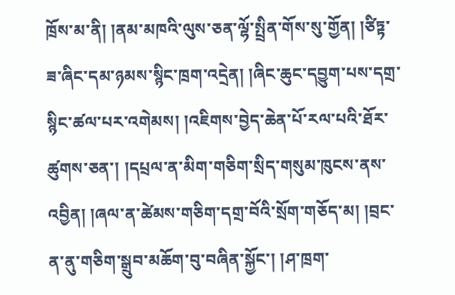ཁྲོས་མ་ནི། །ནམ་མཁའི་ལུས་ཅན་ལྷོ་སྤྲིན་གོས་སུ་གྱོན། །ཙིཏྟ་ཟ་ཞིང་དམ་ཉམས་སྙིང་ཁྲག་འདྲེན། །ཞིང་ཆུང་དབྱུག་པས་དགྲ་སྙིང་ཚལ་པར་འགེམས། །འཇིགས་བྱེད་ཆེན་པོ་རལ་པའི་ཐོར་ཚུགས་ཅན་། །དཔྲལ་ན་མིག་གཅིག་སྲིད་གསུམ་ཁུངས་ནས་འབྱིན། །ཞལ་ན་ཚེམས་གཅིག་དགྲ་བོའི་སྲོག་གཅོད་མ། །བྲང་ན་ནུ་གཅིག་སྒྲུབ་མཆོག་བུ་བཞིན་སྐྱོང་། །ཤ་ཁྲག་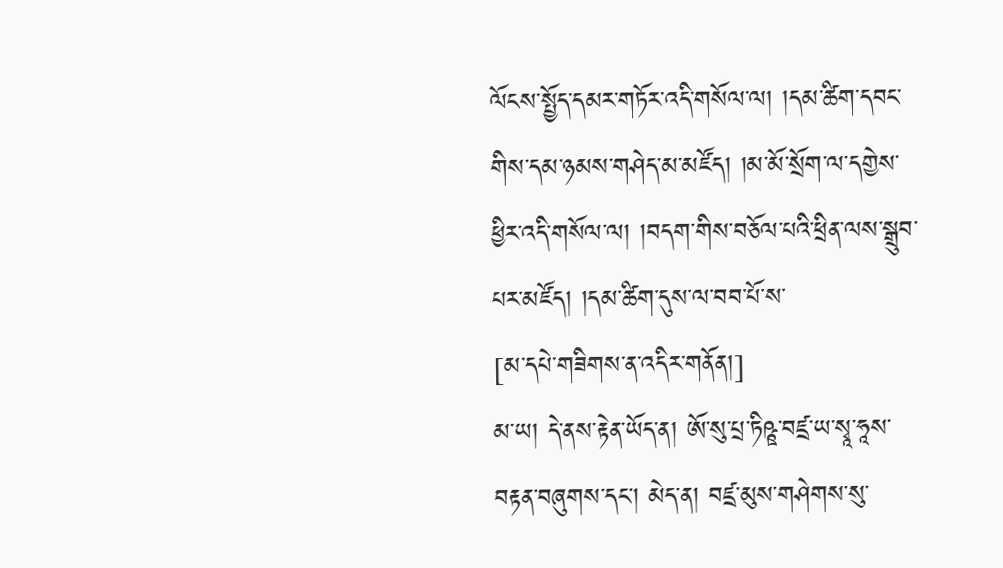ལོངས་སྤྱོད་དམར་གཏོར་འདི་གསོལ་ལ། །དམ་ཚིག་དབང་གིས་དམ་ཉམས་གཤེད་མ་མཛོད། །མ་མོ་སྲོག་ལ་དགྱེས་ཕྱིར་འདི་གསོལ་ལ། །བདག་གིས་བཅོལ་པའི་ཕྲིན་ལས་སྒྲུབ་པར་མཛོད། །དམ་ཚིག་དུས་ལ་བབ་པོ་ས་
[མ་དཔེ་གཟིགས་ན་འདིར་གནོན།]
མ་ཡ། དེ་ནས་རྟེན་ཡོད་ན། ཨོ་སུ་པྲ་ཏིཥྛ་བཛྲ་ཡ་སྭཱ་ཧཱས་བརྟན་བཞུགས་དང་། མེད་ན། བཛྲ་མུས་གཤེགས་སུ་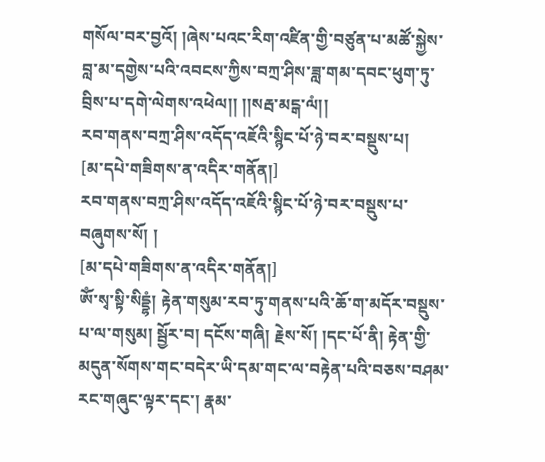གསོལ་བར་བྱའོ། །ཞེས་པའང་རིག་འཛིན་གྱི་བཙུན་པ་མཚོ་སྐྱེས་བླ་མ་དགྱེས་པའི་འབངས་ཀྱིས་བཀྲ་ཤིས་ཟླ་གམ་དབང་ཕུག་ཏུ་བྲིས་པ་དགེ་ལེགས་འཕེལ།། །།སརྦ་མངྒ་ལཾ།།
རབ་གནས་བཀྲ་ཤིས་འདོད་འཇོའི་སྙིང་པོ་ཉེ་བར་བསྡུས་པ།
[མ་དཔེ་གཟིགས་ན་འདིར་གནོན།]
རབ་གནས་བཀྲ་ཤིས་འདོད་འཇོའི་སྙིང་པོ་ཉེ་བར་བསྡུས་པ་བཞུགས་སོ། །
[མ་དཔེ་གཟིགས་ན་འདིར་གནོན།]
ཨོཾ་སྭ་སྟི་སིདྡྷཾ། རྟེན་གསུམ་རབ་ཏུ་གནས་པའི་ཆོ་ག་མདོར་བསྡུས་པ་ལ་གསུམ། སྦྱོར་བ། དངོས་གཞི། རྗེས་སོ། །དང་པོ་ནི། རྟེན་གྱི་མདུན་སོགས་གང་བདེར་ཡི་དམ་གང་ལ་བརྟེན་པའི་བཅས་བཤམ་རང་གཞུང་ལྟར་དང་། རྣམ་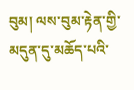བུམ། ལས་བུམ་རྟེན་གྱི་མདུན་དུ་མཆོད་པའི་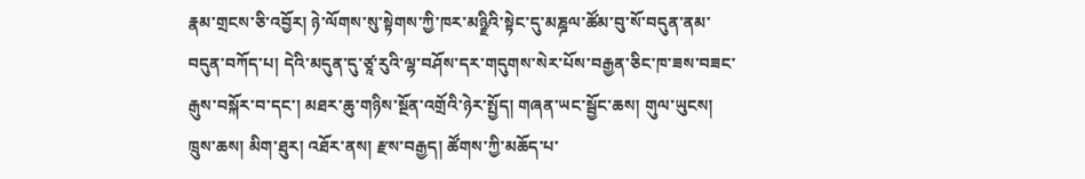རྣམ་གྲངས་ཅི་འབྱོར། ཉེ་ལོགས་སུ་སྟེགས་ཀྱི་ཁར་མཉྫིའི་སྟེང་དུ་མཎྜལ་ཚོམ་བུ་སོ་བདུན་ནམ་བདུན་བཀོད་པ། དེའི་མདུན་དུ་ཙཱ་རུའི་ལྷ་བཤོས་དར་གདུགས་སེར་པོས་བརྒྱན་ཅིང་ཁ་ཟས་བཟང་རྒུས་བསྐོར་བ་དང་། མཐར་ཆུ་གཉིས་སྔོན་འགྲོའི་ཉེར་སྤྱོད། གཞན་ཡང་སྦྱོང་ཆས། གུལ་ཡུངས། ཁྲུས་ཆས། མིག་ཐུར། འཐོར་ནས། རྫས་བརྒྱད། ཚོགས་ཀྱི་མཆོད་པ་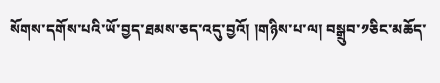སོགས་དགོས་པའི་ཡོ་བྱད་ཐམས་ཅད་འདུ་བྱའོ། །གཉིས་པ་ལ། བསྒྲུབ་༡ཅིང་མཆོད་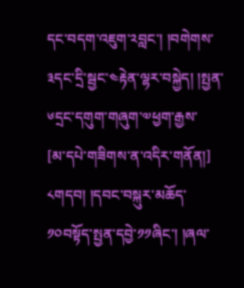དང་བདག་འཇུག་༢བླང་། །བགེགས་༣དང་དྲི་སྦྱང་༤རྟེན་ལྷར་བསྐྱེད། །སྤྱན་༦དྲང་དགུག་གཞུག་༧ཕྱག་རྒྱས་
[མ་དཔེ་གཟིགས་ན་འདིར་གནོན།]
༨གདབ། །དབང་བསྐུར་མཆོད་༡༠བསྟོད་སྤྱན་དབྱེ་༡༡ཞིང་། །ཞལ་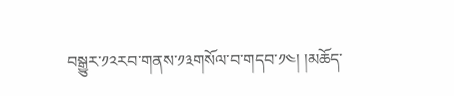བསྒྱུར་༡༢རབ་གནས་༡༣གསོལ་བ་གདབ་༡༤། །མཆོད་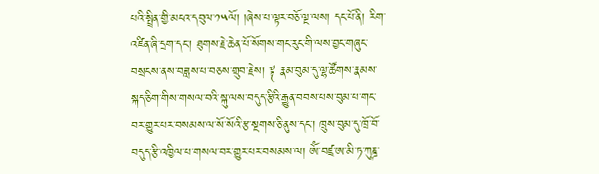པའི་སྤྲིན་གྱི་མངའ་དབུལ་༡༥ལོ། །ཞེས་པ་ལྟར་བཅོ་ལྔ་ལས། དང་པོ་ནི། རིག་འཛིན་ཞི་དྲག་དང་། ཐུགས་རྗེ་ཆེན་པོ་སོགས་གང་རུང་གི་ལས་བྱང་གཞུང་བསྲངས་ནས་བཟླས་པ་བཅས་གྲུབ་རྗེས། ༈ རྣམ་བུམ་དུ་ལྷ་ཚོགས་རྣམས་སྐད་ཅིག་གིས་གསལ་བའི་སྐུ་ལས་བདུད་རྩིའི་རྒྱུན་བབས་པས་བུམ་པ་གང་བར་གྱུར་པར་བསམས་ལ་སོ་སོའི་རྩ་སྔགས་ཅི་ནུས་དང་། ཁྲུས་བུམ་དུ་ཁྲོ་བོ་བདུད་རྩི་འཁྱིལ་པ་གསལ་བར་གྱུར་པར་བསམས་ལ། ཨོཾ་བཛྲ་ཨ་མི་ཏ་ཀུཎྜ་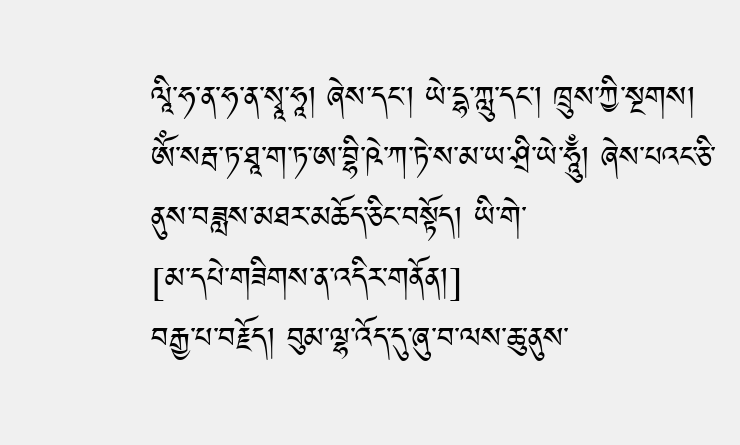ལཱི་ཧ་ན་ཧ་ན་སྭཱ་ཧཱ། ཞེས་དང་། ཡེ་དྷ་ཀླུ་དང་། ཁྲུས་ཀྱི་སྔགས། ཨོཾ་སརྦ་ཏ་ཐཱ་ག་ཏ་ཨ་བྷི་ཥེ་ཀ་ཏེ་ས་མ་ཡ་ཤྲི་ཡེ་ཧཱུྃ། ཞེས་པའང་ཅི་ནུས་བཟླས་མཐར་མཆོད་ཅིང་བསྟོད། ཡི་གེ་
[མ་དཔེ་གཟིགས་ན་འདིར་གནོན།]
བརྒྱ་པ་བརྗོད། བུམ་ལྷ་འོད་དུ་ཞུ་བ་ལས་ཆུ་ནུས་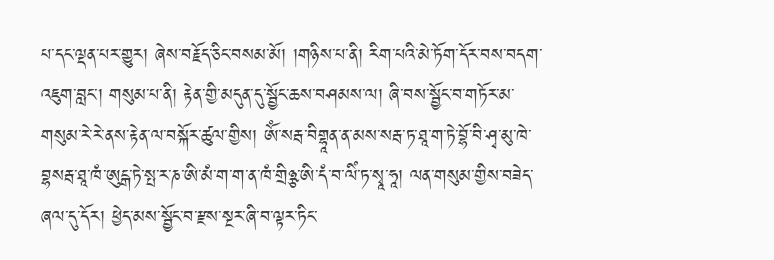པ་དང་ལྡན་པར་གྱུར། ཞེས་བརྗོད་ཅིང་བསམ་མོ། །གཉིས་པ་ནི། རིག་པའི་མེ་ཏོག་དོར་བས་བདག་འཇུག་བླང་། གསུམ་པ་ནི། རྟེན་གྱི་མདུན་དུ་སྦྱོང་ཆས་བཤམས་ལ། ཞི་བས་སྦྱོང་བ་གཏོར་མ་གསུམ་རེ་རེ་ནས་རྟེན་ལ་བསྐོར་ཚུལ་གྱིས། ཨོཾ་སརྦ་བིགྷཱན་ན་མས་སརྦ་ཏ་ཐཱ་ག་ཏེ་བྷོ་བི་ཤྭ་མུ་ཁེ་བྷསརྦ་ཐཱ་ཁཾ་ཨུངྒ་ཏེ་སྤ་ར་ཎ་ཨི་མཾ་ག་ག་ན་ཁཾ་གྲིཉྩ་ཨི་དཾ་བ་ལིཾ་ཏ་སྭཱ་ཧཱ། ལན་གསུམ་གྱིས་བཟེད་ཞལ་དུ་དོར། ཕྱེད་མས་སྦྱོང་བ་རྫས་སྔར་ཞི་བ་ལྟར་ཏིང་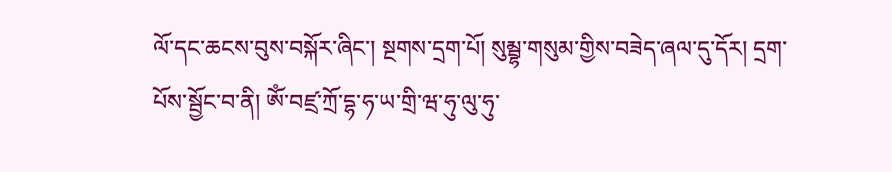ལོ་དང་ཆངས་བུས་བསྐོར་ཞིང་། སྔགས་དྲག་པོ། སུམྦྷ་གསུམ་གྱིས་བཟེད་ཞལ་དུ་དོར། དྲག་པོས་སྦྱོང་བ་ནི། ཨོཾ་བཛྲ་ཀྲོ་དྷ་ཧ་ཡ་གྲི་ཝ་ཧུ་ལུ་ཧུ་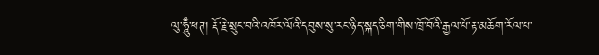ལུ་ཧཱུྃ་ཕཊ། རྡོ་རྗེ་སྲུང་བའི་འཁོར་ལོའི་དབུས་སུ་རང་ཉིད་སྐད་ཅིག་གིས་ཁྲོ་བོའི་རྒྱལ་པོ་རྟ་མཆོག་རོལ་པ་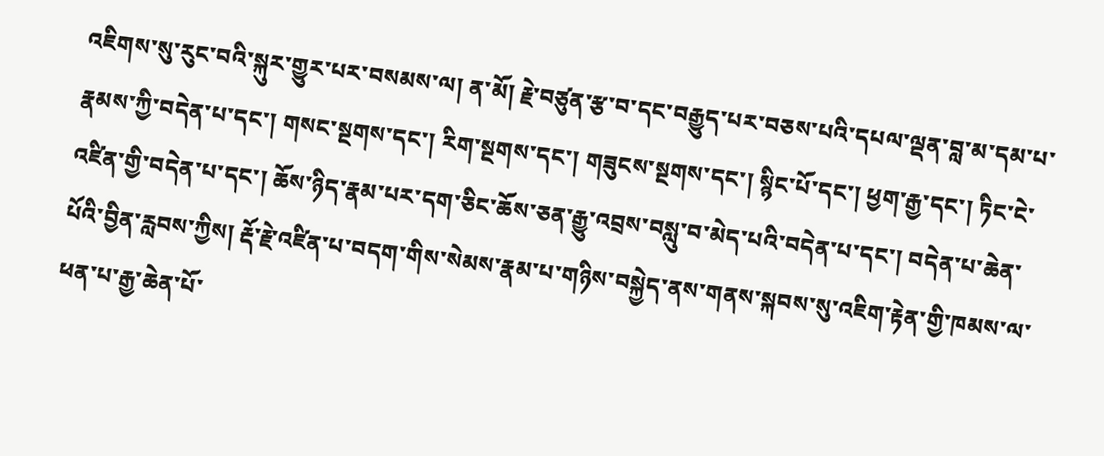འཇིགས་སུ་རུང་བའི་སྐུར་གྱུར་པར་བསམས་ལ། ན་མོ། རྗེ་བཙུན་རྩ་བ་དང་བརྒྱུད་པར་བཅས་པའི་དཔལ་ལྡན་བླ་མ་དམ་པ་རྣམས་ཀྱི་བདེན་པ་དང་། གསང་སྔགས་དང་། རིག་སྔགས་དང་། གཟུངས་སྔགས་དང་། སྙིང་པོ་དང་། ཕྱག་རྒྱ་དང་། ཏིང་ངེ་འཛིན་གྱི་བདེན་པ་དང་། ཆོས་ཉིད་རྣམ་པར་དག་ཅིང་ཆོས་ཅན་རྒྱུ་འབྲས་བསླུ་བ་མེད་པའི་བདེན་པ་དང་། བདེན་པ་ཆེན་པོའི་བྱིན་རླབས་ཀྱིས། རྡོ་རྗེ་འཛིན་པ་བདག་གིས་སེམས་རྣམ་པ་གཉིས་བསྐྱེད་ནས་གནས་སྐབས་སུ་འཇིག་རྟེན་གྱི་ཁམས་ལ་ཕན་པ་རྒྱ་ཆེན་པོ་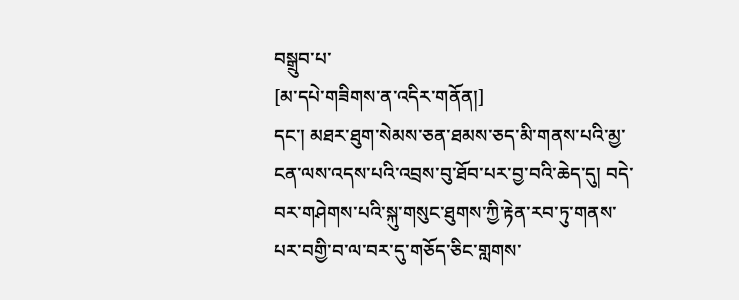བསྒྲུབ་པ་
[མ་དཔེ་གཟིགས་ན་འདིར་གནོན།]
དང་། མཐར་ཐུག་སེམས་ཅན་ཐམས་ཅད་མི་གནས་པའི་མྱ་ངན་ལས་འདས་པའི་འབྲས་བུ་ཐོབ་པར་བྱ་བའི་ཆེད་དུ། བདེ་བར་གཤེགས་པའི་སྐུ་གསུང་ཐུགས་ཀྱི་རྟེན་རབ་ཏུ་གནས་པར་བགྱི་བ་ལ་བར་དུ་གཅོད་ཅིང་གླགས་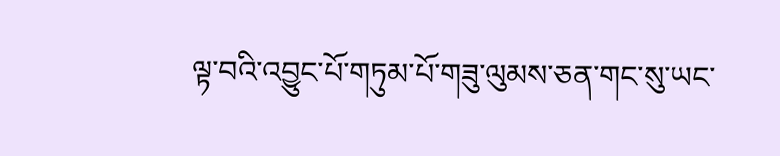ལྟ་བའི་འབྱུང་པོ་གཏུམ་པོ་གཟུ་ལུམས་ཅན་གང་སུ་ཡང་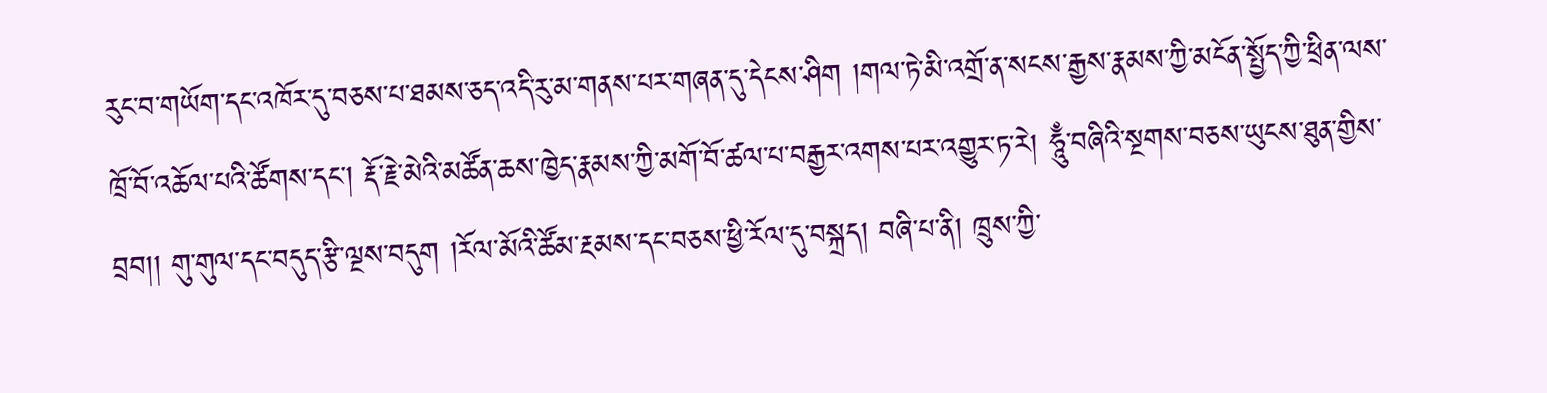རུང་བ་གཡོག་དང་འཁོར་དུ་བཅས་པ་ཐམས་ཅད་འདི་རུ་མ་གནས་པར་གཞན་དུ་དེངས་ཤིག །གལ་ཏེ་མི་འགྲོ་ན་སངས་རྒྱས་རྣམས་ཀྱི་མངོན་སྤྱོད་ཀྱི་ཕྲིན་ལས་ཁྲོ་བོ་འཆོལ་པའི་ཚོགས་དང་། རྡོ་རྗེ་མེའི་མཚོན་ཆས་ཁྱེད་རྣམས་ཀྱི་མགོ་བོ་ཚལ་པ་བརྒྱར་འགས་པར་འགྱུར་ཏ་རེ། ཧཱུྃ་བཞིའི་སྔགས་བཅས་ཡུངས་ཐུན་གྱིས་བྲབ།། གུ་གུལ་དང་བདུད་རྩི་ལྔས་བདུག །རོལ་མོའི་ཚོམ་རྔམས་དང་བཅས་ཕྱི་རོལ་དུ་བསྐྲད། བཞི་པ་ནི། ཁྲུས་ཀྱི་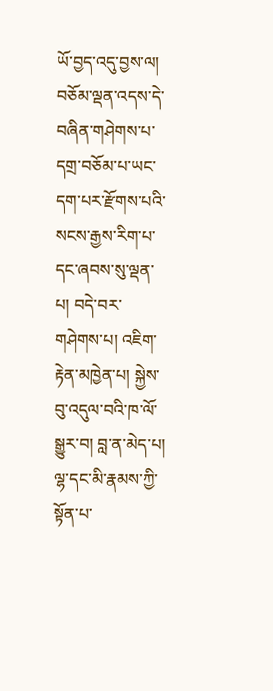ཡོ་བྱད་འདུ་བྱས་ལ། བཅོམ་ལྡན་འདས་དེ་བཞིན་གཤེགས་པ་དགྲ་བཅོམ་པ་ཡང་དག་པར་རྫོགས་པའི་སངས་རྒྱས་རིག་པ་དང་ཞབས་སུ་ལྡན་པ། བདེ་བར་གཤེགས་པ། འཇིག་རྟེན་མཁྱེན་པ། སྐྱེས་བུ་འདུལ་བའི་ཁ་ལོ་སྒྱུར་བ། བླ་ན་མེད་པ། ལྷ་དང་མི་རྣམས་ཀྱི་སྟོན་པ་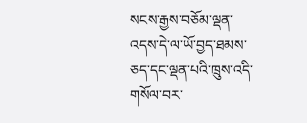སངས་རྒྱས་བཅོམ་ལྡན་འདས་དེ་ལ་ཡོ་བྱད་ཐམས་ཅད་དང་ལྡན་པའི་ཁྲུས་འདི་གསོལ་བར་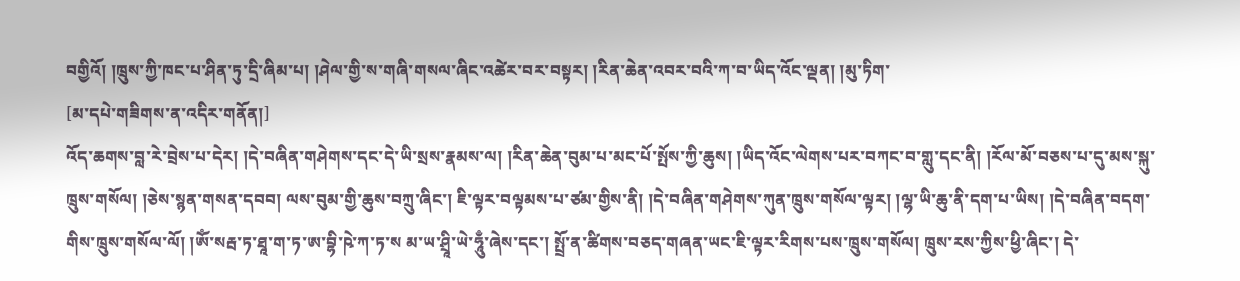བགྱིའོ། །ཁྲུས་ཀྱི་ཁང་པ་ཤིན་ཏུ་དྲི་ཞིམ་པ། །ཤེལ་གྱི་ས་གཞི་གསལ་ཞིང་འཚེར་བར་བསྟར། །རིན་ཆེན་འབར་བའི་ཀ་བ་ཡིད་འོང་ལྡན། །མུ་ཏིག་
[མ་དཔེ་གཟིགས་ན་འདིར་གནོན།]
འོད་ཆགས་བླ་རེ་བྲེས་པ་དེར། །དེ་བཞིན་གཤེགས་དང་དེ་ཡི་སྲས་རྣམས་ལ། །རིན་ཆེན་བུམ་པ་མང་པོ་སྤོས་ཀྱི་ཆུས། །ཡིད་འོང་ལེགས་པར་བཀང་བ་གླུ་དང་ནི། །རོལ་མོ་བཅས་པ་དུ་མས་སྐུ་ཁྲུས་གསོལ། །ཅེས་སྙན་གསན་དབབ། ལས་བུམ་གྱི་ཆུས་བཀྲུ་ཞིང་། ཇི་ལྟར་བལྟམས་པ་ཙམ་གྱིས་ནི། །དེ་བཞིན་གཤེགས་ཀུན་ཁྲུས་གསོལ་ལྟར། །ལྷ་ཡི་ཆུ་ནི་དག་པ་ཡིས། །དེ་བཞིན་བདག་གིས་ཁྲུས་གསོལ་ལོ། །ཨོཾ་སརྦ་ཏ་ཐཱ་ག་ཏ་ཨ་བྷི་ཥེ་ཀ་ཏ་ས མ་ཡ་ཤྲཱི་ཡེ་ཧཱུྃ་ཞེས་དང་། སྤྲོ་ན་ཚིགས་བཅད་གཞན་ཡང་ཇི་ལྟར་རིགས་པས་ཁྲུས་གསོལ། ཁྲུས་རས་ཀྱིས་ཕྱི་ཞིང་། དེ་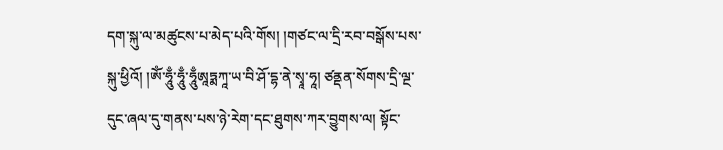དག་སྐུ་ལ་མཚུངས་པ་མེད་པའི་གོས། །གཙང་ལ་དྲི་རབ་བསྒོས་པས་སྐུ་ཕྱིའོ། །ཨོཾ་ཧཱུྃ་ཧཱུྃ་ཧཱུྃཨཱཏྨཀཱ་ཡ་བི་ཤོ་དྷ་ནེ་སྭཱ་ཧཱ། ཙནྡན་སོགས་དྲི་ལྔ་དུང་ཞལ་དུ་གནས་པས་ཉེ་རེག་དང་ཐུགས་ཀར་བྱུགས་ལ། སྟོང་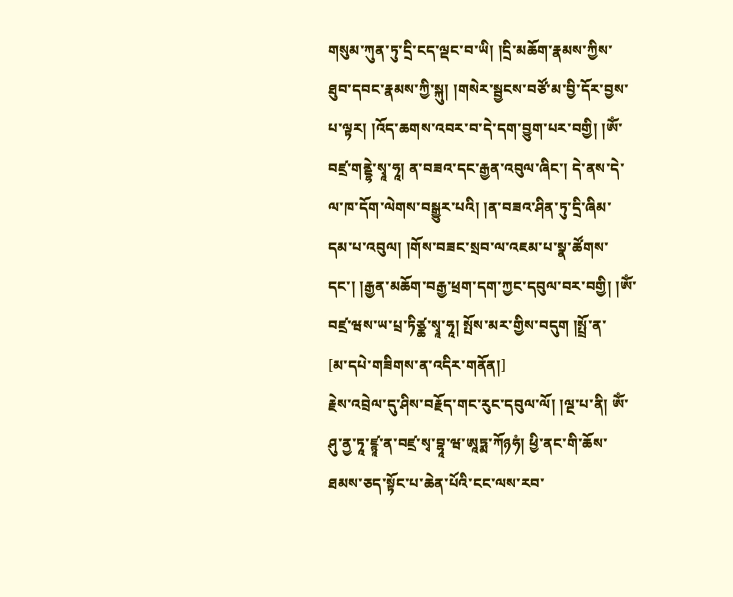གསུམ་ཀུན་ཏུ་དྲི་ངད་ལྡང་བ་ཡི། །དྲི་མཆོག་རྣམས་ཀྱིས་ཐུབ་དབང་རྣམས་ཀྱི་སྐུ། །གསེར་སྦྱངས་བཙོ་མ་བྱི་དོར་བྱས་པ་ལྟར། །འོད་ཆགས་འབར་བ་དེ་དག་བྱུག་པར་བགྱི། །ཨོཾ་བཛྲ་གནྡྷེ་སྭཱ་ཧཱ། ན་བཟའ་དང་རྒྱན་འབུལ་ཞིང་། དེ་ནས་དེ་ལ་ཁ་དོག་ལེགས་བསྒྱུར་པའི། །ན་བཟའ་ཤིན་ཏུ་དྲི་ཞིམ་དམ་པ་འབུལ། །གོས་བཟང་སྲབ་ལ་འཇམ་པ་སྣ་ཚོགས་དང་། །རྒྱན་མཆོག་བརྒྱ་ཕྲག་དག་ཀྱང་དབུལ་བར་བགྱི། །ཨོཾ་བཛྲ་ཝས་ཡ་པྲ་ཏིཙྪ་སྭཱ་ཧཱ། སྤོས་མར་གྱིས་བདུག །སྤྲོ་ན་
[མ་དཔེ་གཟིགས་ན་འདིར་གནོན།]
རྗེས་འབྲེལ་དུ་ཤིས་བརྗོད་གང་རུང་དབུལ་ལོ། །ལྔ་པ་ནི། ཨོཾ་ཤུ་ནྱ་ཏཱ་ཛྙཱ་ན་བཛྲ་སྭ་བྷཱ་ཝ་ཨཱཏྨ་ཀོཉཧཾ། ཕྱི་ནང་གི་ཆོས་ཐམས་ཅད་སྟོང་པ་ཆེན་པོའི་ངང་ལས་རབ་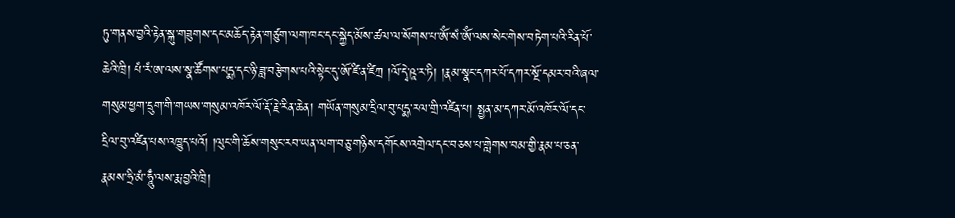ཏུ་གནས་བྱའི་རྟེན་སྐུ་གཟུགས་དང་མཆོད་རྟེན་གཙུག་ལག་ཁང་དང་སྐྱེད་མོས་ཚལ་ལ་སོགས་པ་ཨོཾ་སཾ་ཨོཾ་ལས་སེང་གེས་བཏེག་པའི་རིན་པོ་ཆེའི་ཁྲི། པཾ་རཾ་ཨ་ལས་སྣ་ཚོགས་པདྨ་དང་ཉི་ཟླ་བརྩེགས་པའི་སྟེང་དུ་ཨོ་ཛི་ན་ཛིཀྲ །ལོ་དྭེ་ཥཱ་ར་ཏི། །རྣམ་སྣང་དཀར་པོ་དཀར་སྔོ་དམར་བའི་ཞལ་གསུམ་ཕྱག་དྲུག་གི་གཡས་གསུམ་འཁོར་ལོ་རྡོ་རྗེ་རིན་ཆེན། གཡོན་གསུམ་དྲིལ་བུ་པདྨ་རལ་གྲི་འཛིན་པ། སྤྱན་མ་དཀར་མོ་འཁོར་ལོ་དང་དྲིལ་བུ་འཛིན་པས་འཁྱུད་པའོ། །ལུང་གི་ཆོས་གསུང་རབ་ཡན་ལག་བཅུ་གཉིས་དགོངས་འགྲེལ་དང་བཅས་པ་གླེགས་བམ་གྱི་རྣམ་པ་ཅན་རྣམས་ཧྲི་མཾ་ཧཱུྃ་ལས་རྨ་བྱའི་ཁྲི།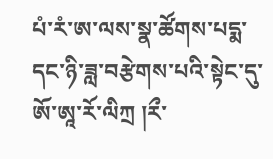པཾ་རཾ་ཨ་ལས་སྣ་ཚོགས་པདྨ་དང་ཉི་ཟླ་བརྩེགས་པའི་སྟེང་དུ་ཨོ་ཨཱ་རོ་ལིཀྲ །རྀ་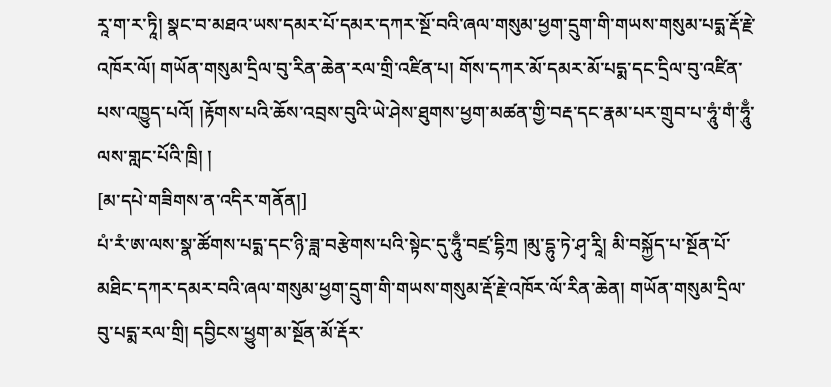རཱ་ག་ར་ཏཱི། སྣང་བ་མཐའ་ཡས་དམར་པོ་དམར་དཀར་སྔོ་བའི་ཞལ་གསུམ་ཕྱག་དྲུག་གི་གཡས་གསུམ་པདྨ་རྡོ་རྗེ་འཁོར་ལོ། གཡོན་གསུམ་དྲིལ་བུ་རིན་ཆེན་རལ་གྲི་འཛིན་པ། གོས་དཀར་མོ་དམར་མོ་པདྨ་དང་དྲིལ་བུ་འཛིན་པས་འཁྱུད་པའོ། །རྟོགས་པའི་ཆོས་འབྲས་བུའི་ཡེ་ཤེས་ཐུགས་ཕྱག་མཚན་གྱི་བརྡ་དང་རྣམ་པར་གྲུབ་པ་ཧཱུཾ་གཾ་ཧཱུྃ་ལས་གླང་པོའི་ཁྲི། །
[མ་དཔེ་གཟིགས་ན་འདིར་གནོན།]
པཾ་རཾ་ཨ་ལས་སྣ་ཚོགས་པདྨ་དང་ཉི་ཟླ་བརྩེགས་པའི་སྟེང་དུ་ཧཱུྃ་བཛྲ་དྷིཀྲ །མུ་དྷུ་ཏེ་ཤྭ་རཱི། མི་བསྐྱོད་པ་སྔོན་པོ་མཐིང་དཀར་དམར་བའི་ཞལ་གསུམ་ཕྱག་དྲུག་གི་གཡས་གསུམ་རྡོ་རྗེ་འཁོར་ལོ་རིན་ཆེན། གཡོན་གསུམ་དྲིལ་བུ་པདྨ་རལ་གྲི། དབྱིངས་ཕྱུག་མ་སྔོན་མོ་རྡོར་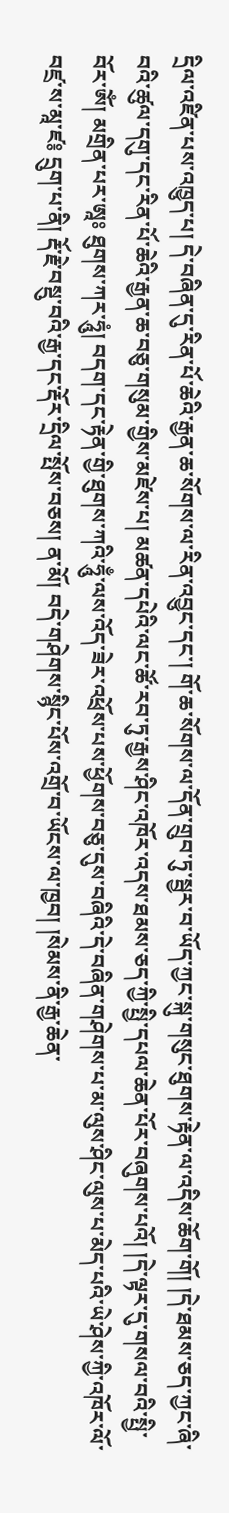དྲིལ་འཛིན་པས་འཁྱུད་པ། དེ་བཞིན་དུ་རིན་པོ་ཆེའི་རྒྱན་ཆ་སོགས་ལ་རིན་འབྱུང་དང་། གོ་ཆ་སོགས་ལ་དོན་གྲུབ་ཏུ་སྦྱར་བ་ཡོད་ཀྱང་སྐུ་གསུང་ཐུགས་རྟེན་ལ་འདིས་ཆོག་གོ། །དེ་ཐམས་ཅད་ཀྱང་ཞི་བའི་ཚུལ་དགུ་དང་རིན་པོ་ཆེའི་རྒྱན་ཆ་བཅུ་གསུམ་གྱིས་མཛེས་པ། མཚན་དཔེའི་ལང་ཚོ་རབ་ཏུ་རྒྱས་ཤིང་འཁོར་འདས་ཐམས་ཅད་ཀྱི་སྤྱི་དཔལ་ཆེན་པོར་བཞུགས་པའོ། །དེ་ལྟར་དུ་གསལ་བའི་སྤྱི་བོར་ཨོཾ། མགྲིན་པར་ཨཱཿ ཐུགས་ཀར་ཧཱུཾ། བདག་དང་རྟེན་གྱི་ཐུགས་ཀའི་ཧཱུྃ་ལས་འོད་ཟེར་འཕྲོས་པས་ཕྱོགས་བཅུ་དུས་བཞིའི་དེ་བཞིན་གཤེགས་པ་མ་ལུས་ཤིང་ལུས་པ་མེད་པའི་ཡེ་ཤེས་ཀྱི་འཁོར་ལོ་བཛྲ་ས་མཱ་ཛ༔ དྲུག་པ་ནི། རྡོ་རྗེ་བསྡུ་བའི་རྒྱ་དང་རྡོར་དྲིལ་སྤོས་བཅས། ན་མོ། བདེ་གཤེགས་སྙིང་པོས་འགྲོ་བ་ཡོངས་ལ་ཁྱབ། །སེམས་ནི་རྒྱ་ཆེན་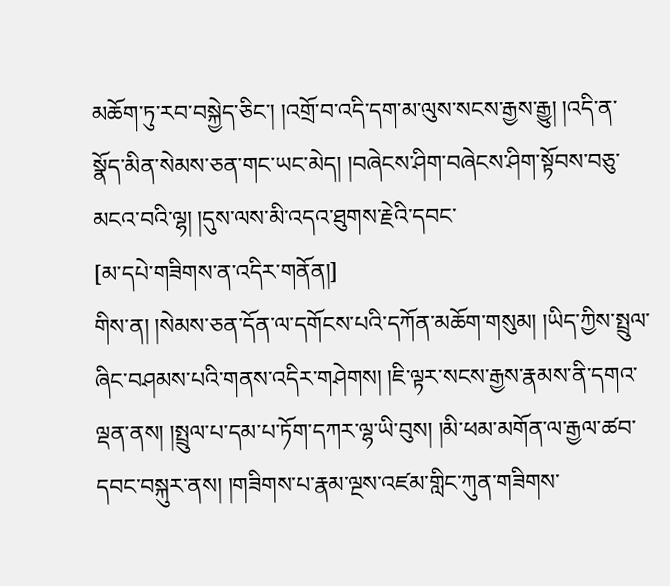མཆོག་ཏུ་རབ་བསྐྱེད་ཅིང་། །འགྲོ་བ་འདི་དག་མ་ལུས་སངས་རྒྱས་རྒྱུ། །འདི་ན་སྣོད་མིན་སེམས་ཅན་གང་ཡང་མེད། །བཞེངས་ཤིག་བཞེངས་ཤིག་སྟོབས་བཅུ་མངའ་བའི་ལྷ། །དུས་ལས་མི་འདའ་ཐུགས་རྗེའི་དབང་
[མ་དཔེ་གཟིགས་ན་འདིར་གནོན།]
གིས་ན། །སེམས་ཅན་དོན་ལ་དགོངས་པའི་དཀོན་མཆོག་གསུམ། །ཡིད་ཀྱིས་སྤྲུལ་ཞིང་བཤམས་པའི་གནས་འདིར་གཤེགས། །ཇི་ལྟར་སངས་རྒྱས་རྣམས་ནི་དགའ་ལྡན་ནས། །སྤྲུལ་པ་དམ་པ་ཏོག་དཀར་ལྷ་ཡི་བུས། །མི་ཕམ་མགོན་ལ་རྒྱལ་ཚབ་དབང་བསྐུར་ནས། །གཟིགས་པ་རྣམ་ལྔས་འཛམ་གླིང་ཀུན་གཟིགས་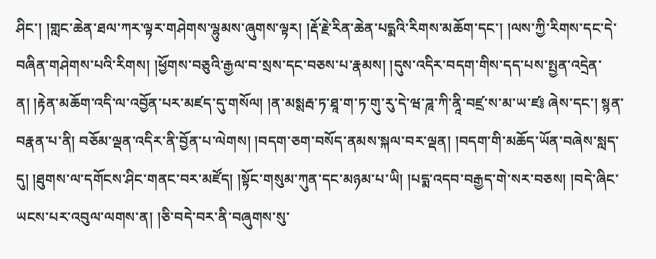ཤིང་། །གླང་ཆེན་ཐལ་ཀར་ལྟར་གཤེགས་ལྷུམས་ཞུགས་ལྟར། །རྡོ་རྗེ་རིན་ཆེན་པདྨའི་རིགས་མཆོག་དང་། །ལས་ཀྱི་རིགས་དང་དེ་བཞིན་གཤེགས་པའི་རིགས། །ཕྱོགས་བཅུའི་རྒྱལ་བ་སྲས་དང་བཅས་པ་རྣམས། །དུས་འདིར་བདག་གིས་དད་པས་སྤྱན་འདྲེན་ན། །རྟེན་མཆོག་འདི་ལ་འབྱོན་པར་མཛད་དུ་གསོལ། །ན་མསྶརྦ་ཏ་ཐཱ་ག་ཏ་གུ་རུ་དེ་ཝ་ཌཱ་ཀི་ནཱི་བཛྲ་ས་མ་ཡ་ཛ༔ ཞེས་དང་། སྙན་བརྣན་པ་ནི། བཅོམ་ལྡན་འདིར་ནི་བྱོན་པ་ལེགས། །བདག་ཅག་བསོད་ནམས་སྐལ་བར་ལྡན། །བདག་གི་མཆོད་ཡོན་བཞེས་སླད་དུ། །ཐུགས་ལ་དགོངས་ཤིང་གནང་བར་མཛོད། །སྟོང་གསུམ་ཀུན་དང་མཉམ་པ་ཡི། །པདྨ་འདབ་བརྒྱད་གེ་སར་བཅས། །བདེ་ཞིང་ཡངས་པར་འབུལ་ལགས་ན། །ཅི་བདེ་བར་ནི་བཞུགས་སུ་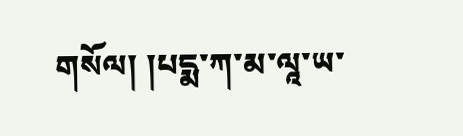གསོལ། །པདྨ་ཀ་མ་ལཱ་ཡ་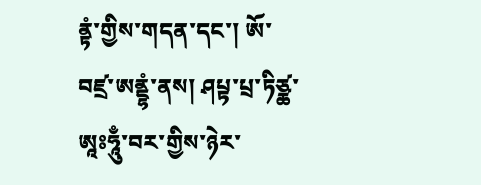ནྟཾ་གྱིས་གདན་དང་། ཨོ་བཛྲ་ཨནྡྷཾ་ནས། ཤཔྟ་པྲ་ཏིཙྪ་ཨཱཿཧཱུྃ་བར་གྱིས་ཉེར་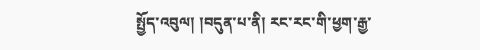སྤྱོད་འབུལ། །བདུན་པ་ནི། རང་རང་གི་ཕྱག་རྒྱ་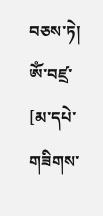བཅས་ཏེ། ཨོཾ་བཛྲ་
[མ་དཔེ་གཟིགས་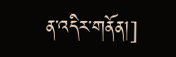ན་འདིར་གནོན།]